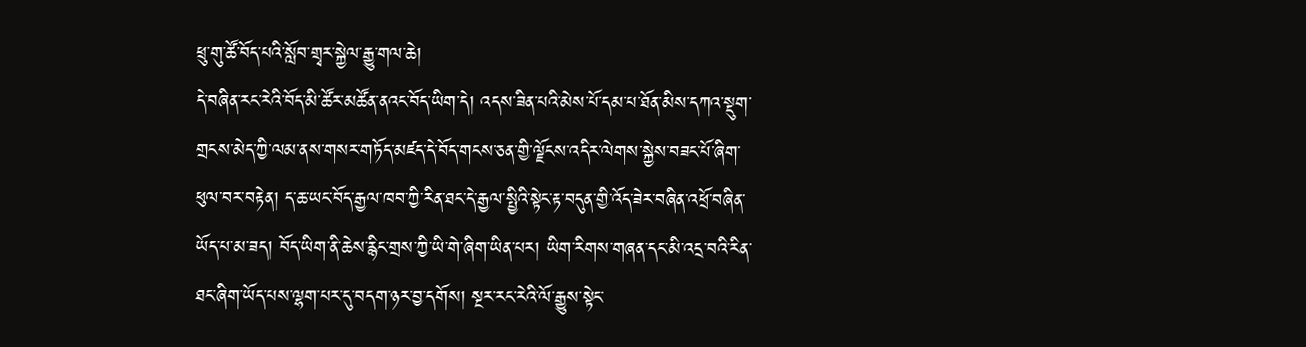ཕྲུ་གུ་ཚོ་བོད་པའི་སློབ་གྲྭར་སྐྱེལ་རྒྱུ་གལ་ཆེ།
དེ་བཞིན་རང་རེའི་བོད་མི་ཚོར་མཚོན་ནའང་བོད་ཡིག་དེ། འདས་ཟིན་པའི་མེས་པོ་དམ་པ་ཐོན་མིས་དཀའ་སྡུག་གྲངས་མེད་ཀྱི་ལམ་ནས་གསར་གཏོད་མཛད་དེ་བོད་གངས་ཅན་གྱི་ལྗོངས་འདིར་ལེགས་སྐྱེས་བཟང་པོ་ཞིག་ཕུལ་བར་བརྟེན། ད་ཆ་ཡང་བོད་རྒྱལ་ཁབ་ཀྱི་རིན་ཐང་དེ་རྒྱལ་སྤྱིའི་སྟེང་རྟ་བདུན་གྱི་འོད་ཟེར་བཞིན་འཕྲོ་བཞིན་ཡོད་པ་མ་ཟད། བོད་ཡིག་ནི་ཆེས་རྙིང་གྲས་ཀྱི་ཡི་གེ་ཞིག་ཡིན་པར། ཡིག་རིགས་གཞན་དང་མི་འདྲ་བའི་རིན་ཐང་ཞིག་ཡོད་པས་ལྷག་པར་དུ་བདག་ཉར་བྱ་དགོས། སྔར་རང་རེའི་ལོ་རྒྱུས་སྟེང་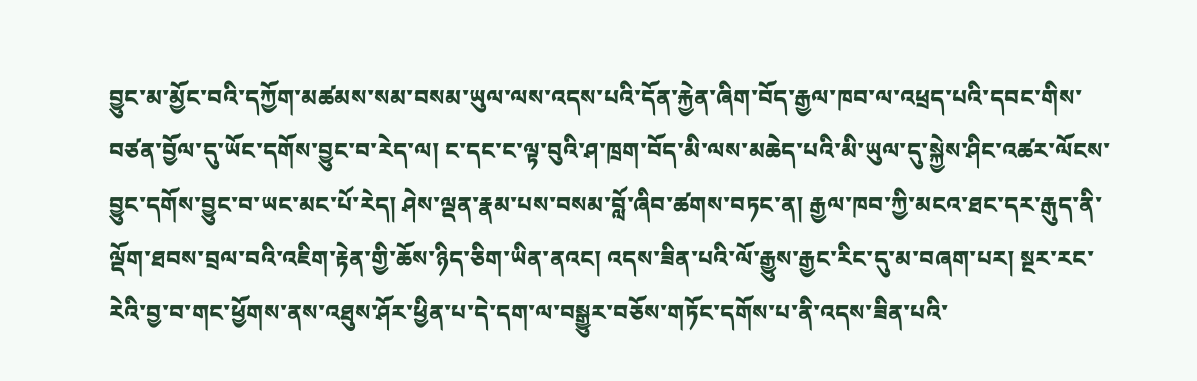བྱུང་མ་མྱོང་བའི་དཀྱོག་མཚམས་སམ་བསམ་ཡུལ་ལས་འདས་པའི་དོན་རྐྱེན་ཞིག་བོད་རྒྱལ་ཁབ་ལ་འཕྲད་པའི་དབང་གིས་བཙན་བྱོལ་དུ་ཡོང་དགོས་བྱུང་བ་རེད་ལ། ང་དང་ང་ལྟ་བུའི་ཤ་ཁྲག་བོད་མི་ལས་མཆེད་པའི་མི་ཡུལ་དུ་སྐྱེས་ཤིང་འཚར་ལོངས་བྱུང་དགོས་བྱུང་བ་ཡང་མང་པོ་རེད། ཤེས་ལྡན་རྣམ་པས་བསམ་བློ་ཞིབ་ཚགས་བཏང་ན། རྒྱལ་ཁབ་ཀྱི་མངའ་ཐང་དར་རྒུད་ནི་ལྡོག་ཐབས་བྲལ་བའི་འཇིག་རྟེན་གྱི་ཆོས་ཉིད་ཅིག་ཡིན་ནའང། འདས་ཟིན་པའི་ལོ་རྒྱུས་རྒྱང་རིང་དུ་མ་བཞག་པར། སྔར་རང་རེའི་བྱ་བ་གང་ཕྱོགས་ནས་འཐུས་ཤོར་ཕྱིན་པ་དེ་དག་ལ་བསྒྱུར་བཅོས་གཏོང་དགོས་པ་ནི་འདས་ཟིན་པའི་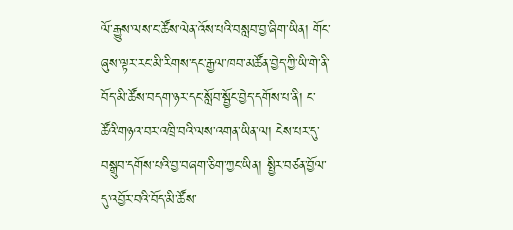ལོ་རྒྱུས་ལས་ང་ཚོས་ལེན་འོས་པའི་བསླབ་བྱ་ཞིག་ཡིན། གོང་ཞུས་ལྟར་རང་མི་རིགས་དང་རྒྱལ་ཁབ་མཚོན་བྱེད་ཀྱི་ཡི་གེ་ནི་བོད་མི་ཚོས་བདག་ཉར་དང་སློབ་སྦྱོང་བྱེད་དགོས་པ་ནི། ང་ཚོའི་གཉའ་བར་འཁྲི་བའི་ལས་འགན་ཡིན་ལ། ངེས་པར་དུ་བསྒྲུབ་དགོས་པའི་བྱ་བཞག་ཅིག་ཀྱང་ཡིན། སྤྱིར་བཙན་བྱོལ་དུ་འབྱོར་བའི་བོད་མི་ཚོས་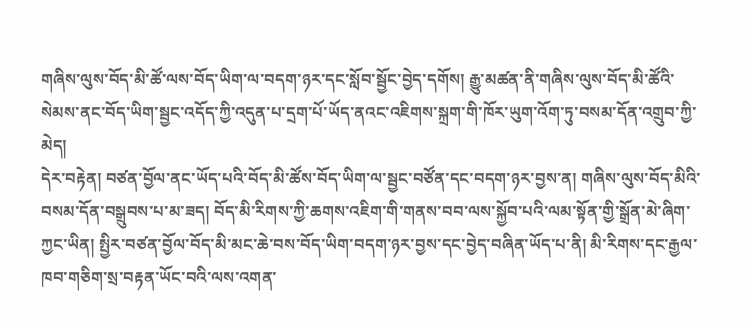གཞིས་ལུས་བོད་མི་ཚོ་ལས་བོད་ཡིག་ལ་བདག་ཉར་དང་སློབ་སྦྱོང་བྱེད་དགོས། རྒྱུ་མཚན་ནི་གཞིས་ལུས་བོད་མི་ཚོའི་སེམས་ནང་བོད་ཡིག་སྦྱང་འདོད་ཀྱི་འདུན་པ་དྲག་པོ་ཡོད་ནའང་འཇིགས་སྐྲག་གི་ཁོར་ཡུག་འོག་ཏུ་བསམ་དོན་འགྲུབ་ཀྱི་མེད།
དེར་བརྟེན། བཙན་བྱོལ་ནང་ཡོད་པའི་བོད་མི་ཚོས་བོད་ཡིག་ལ་སྦྱང་བཙོན་དང་བདག་ཉར་བྱས་ན། གཞིས་ལུས་བོད་མིའི་བསམ་དོན་བསྒྲུབས་པ་མ་ཟད། བོད་མི་རིགས་ཀྱི་ཆགས་འཇིག་གི་གནས་བབ་ལས་སྐྱོབ་པའི་ལམ་སྟོན་གྱི་སྒྲོན་མེ་ཞིག་ཀྱང་ཡིན། སྤྱིར་བཙན་བྱོལ་བོད་མི་མང་ཆེ་བས་བོད་ཡིག་བདག་ཉར་བྱས་དང་བྱེད་བཞིན་ཡོད་པ་ནི། མི་རིགས་དང་རྒྱལ་ཁབ་གཅིག་སྲ་བརྟན་ཡོང་བའི་ལས་འགན་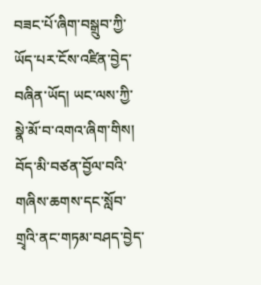བཟང་པོ་ཞིག་བསྒྲུབ་ཀྱི་ཡོད་པར་ངོས་འཛིན་བྱེད་བཞིན་ཡོད། ཡང་ལས་ཀྱི་སྣེ་མོ་བ་འགའ་ཞིག་གིས། བོད་མི་བཙན་བྱོལ་བའི་གཞིས་ཆགས་དང་སློབ་གྲྭའི་ནང་གཏམ་བཤད་བྱེད་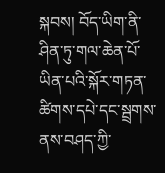སྐབས། བོད་ཡིག་ནི་ཤིན་ཏུ་གལ་ཆེན་པོ་ཡིན་པའི་སྐོར་གཏན་ཚིགས་དཔེ་དང་སྦྲགས་ནས་བཤད་ཀྱི་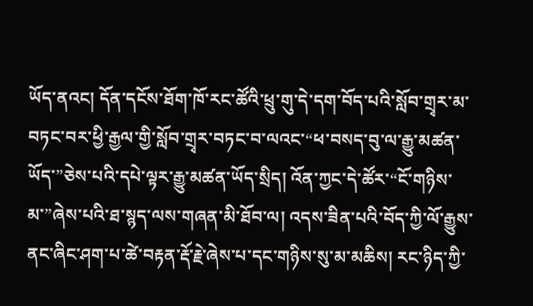ཡོད་ནའང། དོན་དངོས་ཐོག་ཁོ་རང་ཚོའི་ཕྲུ་གུ་དེ་དག་བོད་པའི་སློབ་གྲྭར་མ་བཏང་བར་ཕྱི་རྒྱལ་གྱི་སློབ་གྲྭར་བཏང་བ་ལའང་“ཕ་བསད་བུ་ལ་རྒྱུ་མཚན་ཡོད་”ཅེས་པའི་དཔེ་ལྟར་རྒྱུ་མཚན་ཡོད་སྲིད། འོན་ཀྱང་དེ་ཚོར་“ངོ་གཉིས་མ་”ཞེས་པའི་ཐ་སྙད་ལས་གཞན་མི་ཐོབ་ལ། འདས་ཟིན་པའི་བོད་ཀྱི་ལོ་རྒྱུས་ནང་ཞིང་ཤག་པ་ཚེ་བརྟན་རྡོ་རྗེ་ཞེས་པ་དང་གཉིས་སུ་མ་མཆིས། རང་ཉིད་ཀྱི་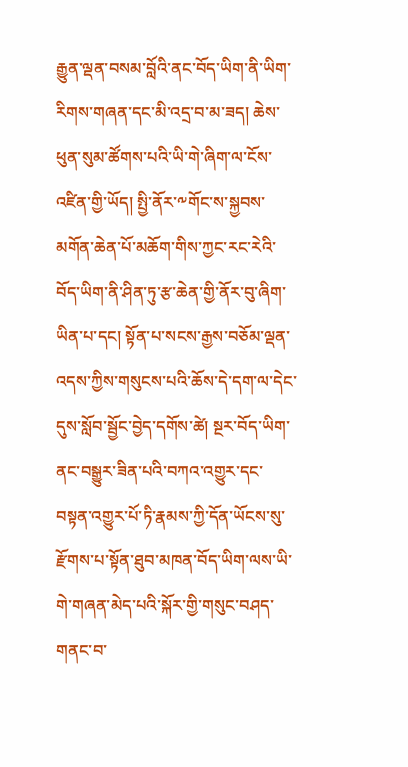རྒྱུན་ལྡན་བསམ་བློའི་ནང་བོད་ཡིག་ནི་ཡིག་རིགས་གཞན་དང་མི་འདྲ་བ་མ་ཟད། ཆེས་ཕུན་སུམ་ཚོགས་པའི་ཡི་གེ་ཞིག་ལ་ངོས་འཛིན་གྱི་ཡོད། སྤྱི་ནོར་༸གོང་ས་སྐྱབས་མགོན་ཆེན་པོ་མཆོག་གིས་ཀྱང་རང་རེའི་བོད་ཡིག་ནི་ཤིན་ཏུ་རྩ་ཆེན་གྱི་ནོར་བུ་ཞིག་ཡིན་པ་དང། སྟོན་པ་སངས་རྒྱས་བཅོམ་ལྡན་འདས་ཀྱིས་གསུངས་པའི་ཆོས་དེ་དག་ལ་དེང་དུས་སློབ་སྦྱོང་བྱེད་དགོས་ཚེ། སྔར་བོད་ཡིག་ནང་བསྒྱུར་ཟིན་པའི་བཀའ་འགྱུར་དང་བསྟན་འགྱུར་པོ་ཏི་རྣམས་ཀྱི་དོན་ཡོངས་སུ་རྫོགས་པ་སྟོན་ཐུབ་མཁན་བོད་ཡིག་ལས་ཡི་གེ་གཞན་མེད་པའི་སྐོར་གྱི་གསུང་བཤད་གནང་བ་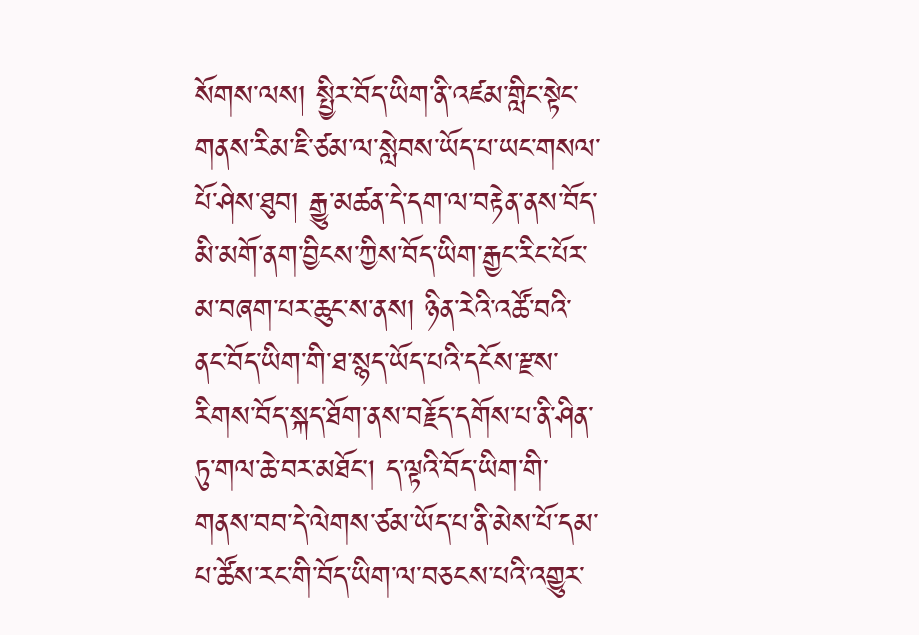སོགས་ལས། སྤྱིར་བོད་ཡིག་ནི་འཛམ་གླིང་སྟེང་གནས་རིམ་ཇི་ཙམ་ལ་སླེབས་ཡོད་པ་ཡང་གསལ་པོ་ཤེས་ཐུབ། རྒྱུ་མཚན་དེ་དག་ལ་བརྟེན་ནས་བོད་མི་མགོ་ནག་བྱིངས་ཀྱིས་བོད་ཡིག་རྒྱང་རིང་པོར་མ་བཞག་པར་ཆུང་ས་ནས། ཉིན་རེའི་འཚོ་བའི་ནང་བོད་ཡིག་གི་ཐ་སྙད་ཡོད་པའི་དངོས་རྫས་རིགས་བོད་སྐད་ཐོག་ནས་བརྗོད་དགོས་པ་ནི་ཤིན་ཏུ་གལ་ཆེ་བར་མཐོང། ད་ལྟའི་བོད་ཡིག་གི་གནས་བབ་དེ་ལེགས་ཙམ་ཡོད་པ་ནི་མེས་པོ་དམ་པ་ཚོས་རང་གི་བོད་ཡིག་ལ་བཅངས་པའི་འགྱུར་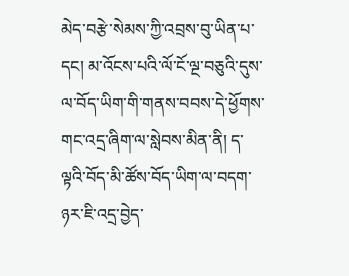མེད་བརྩེ་སེམས་ཀྱི་འབྲས་བུ་ཡིན་པ་དང། མ་འོངས་པའི་ལོ་ངོ་ལྔ་བཅུའི་དུས་ལ་བོད་ཡིག་གི་གནས་བབས་དེ་ཕྱོགས་གང་འདྲ་ཞིག་ལ་སླེབས་མིན་ནི། ད་ལྟའི་བོད་མི་ཚོས་བོད་ཡིག་ལ་བདག་ཉར་ཇི་འདྲ་བྱེད་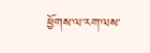ཕྱོགས་ལ་རག་ལས་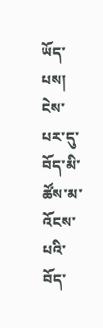ཡོད་པས། ངེས་པར་དུ་བོད་མི་ཚོས་མ་འོངས་པའི་བོད་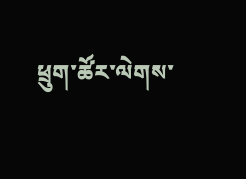ཕྲུག་ཚོར་ལེགས་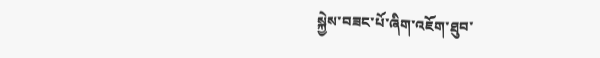སྐྱེས་བཟང་པོ་ཞིག་འཇོག་ཐུབ་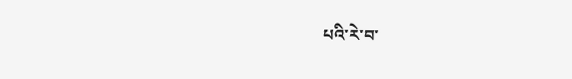པའི་རེ་བ་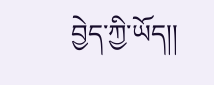བྱེད་ཀྱི་ཡོད།།